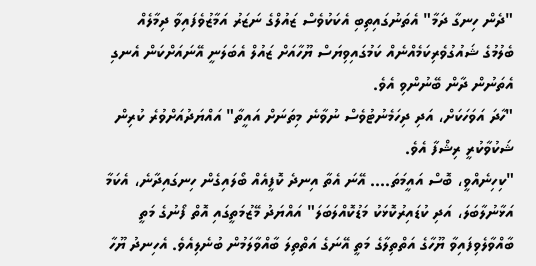"ދެން ހިނގާ ދަމާ" އެތަނުގައިތިބި އެކަކުވެސް ޒައުލްގެ ނަޒަރު އަމާޒުވެފައިވާ ދިމާލެއް ބެލުމުގެ ޝައުގުވެރިކަމެއްނެއް ކަމުގައިވިޔަސް ޔޫހާއަށް ޒައުލް އެބަލަނީ އޭނައަށްކަން އެނގި އެތަނުން ދާން ބޭނުންވި އެވެ.
"ހާދަ އަވަހަކަށް، އަދި ދިހަމެނުޓުވެސް ނުވާނެ މިތަނަށް އައީތާ" އައްޔަދުއަށްވުރެ ކުރިން ޝަކުވާކުރީ ރިޝްފާ އެވެ.
"ކިހިނެއްވީ، ބޮސް އައީމަތަ.... އޭނަ އެތާ އިނދެ ކޮފީއެއް ބޯލައިގެން ހިނގައިދާނެ، އެކަމާ އަޅާނުލާބަލަ، އަދި ކުޑައިރުކޮޅަކު މަޑުކޮއްލަބަލަ" އައްޔަދު މޭޒުމަތީގައި އޮތް ފޯނުގެ މަތީ ބާއްވާލެވިފައިވާ ޔޫހާގެ އަތްތިލާގެ މަތީ އޭނަގެ އަތްތިލަ ބާއްވާލަމުން ބުނެލިއެވެ. އެހިނދު ޔޫހާ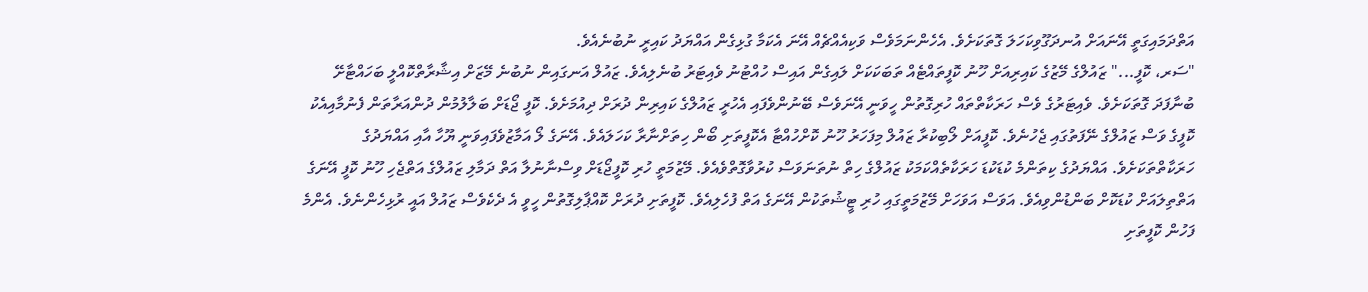އަތްދަމައިގަތީ އޭނައަށް އުނދަގޫވިކަހަލަ ގޮތަކަށެވެ. އެހެންނަމަވެސް ވަކިއެއްޗެއް އޭނަ އެކަމާ ގުޅިގެން އައްޔަދު ކައިރީ ނުބުނެއެވެ.
"ސަރ، ކޮފީ..." ޒައުލްގެ މޭޒުގެ ކައިރިއަށް ހޫނު ކޮފީތައްޓެއް ތަބަކަކަށް ލައިގެން އައިސް ހުއްޓުނު ވެއިޓަރު ބުނެލިއެވެ. ޒައުލް އަނގައިން ނުބުނެ މޭޒަށް އިޝާރާތްކޮއްލީ ބަހައްޓާށޭ ބުނާފަދަ ގޮތަކަށެވެ. ވެއިޓަރުގެ ވެސް ހަރަކާތްތައް ހުރިގޮތުން ހީވަނީ އޭނަވެސް ބޭނުންވެފައި އެހުރީ ޒައުލްގެ ކައިރިން ދުރަށް ދިއުމަށެވެ. ކޮފީ ޖޯޑަށް ބަލާލުމުން ދުންއަރާތަން ފެނުމާއިއެކު ކޮފީގެ ވަސް ޒައުލްގެ ނޭފަތުގައި ޖެހުނެވެ. ކޮފީއަށް ލޯބިކުރާ ޒައުލް މިފަހަރު ހޫނު ކޮށްހުއްޓާ އެކޮފީތަށި ބޯން ހިތަށްނާރާ ކަހަލައެވެ. އޭނަގެ ލޯ އަމާޒުވެފައިވަނީ ޔޫހާ އާއި އައްޔަދުގެ ހަރަކާތްތަކަށެވެ. އައްޔަދުގެ ކިތަންމެ ކުޑަކުޑަ ހަރަކާތެއްކަމަކު ޒައުލްގެ ހިތް ނުތަނަވަސް ކުރުވާގޮތްވެއެވެ. މޭޒުމަތީ ހުރި ކޮފީޖޯޑަށް ވިސްނާނުލާ އަތް ދަމާލި ޒައުލްގެ އަތްޖެހި ހޫނު ކޮފީ އޭނަގެ އަތްތިލައަށް ކުޑަކޮށް ބަންޑުންވިއެވެ. އަވަސް އަވަހަށް މޭޒުމަތީގައި ހުރި ޓީޝުތަކުން އޭނަގެ އަތް ފުހެލިއެވެ. ކޮފީތަށި ދުރަށް ކޮއްޕާލިގޮތުން ހީވީ އެ ދެކެވެސް ޒައުލް އައީ ރުޅިހެންނެވެ. އެންމެ ފަހުން ކޮފީތަށި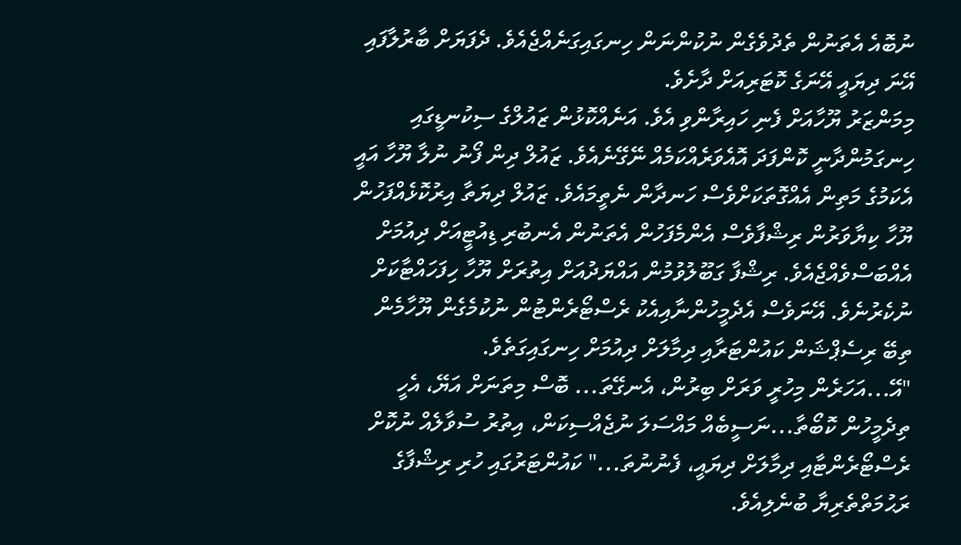ނުބޮއެ އެތަނުން ތެދުވެގެން ނުކުންނަން ހިނގައިގަނެއްޖެއެވެ. ދެފަޔަށް ބާރުލާފައި އޭނަ ދިޔައީ އޭނަގެ ކޮޓަރިއަށް ދާށެވެ.
މިމަންޒަރު ޔޫހާއަށް ފެނި ހައިރާންވި އެވެ. އަނެއްކޮޅުން ޒައުލްގެ ސިކުނޑީގައި ހިނގަމުންދާނީ ކޮންފަދަ އޮއެވަރެއްކަމެއް ނޭގޭނެއެވެ. ޒައުލް ދިން ފޯނު ނުލާ ޔޫހާ އައީ އެކަމުގެ މަތިން އެއްގޮތަކަށްވެސް ހަނދާން ނެތީމައެވެ. ޒައުލް ދިޔަތާ އިރުކޮޅެއްފަހުން ޔޫހާ ކިޔާވަރުން ރިޝްފާވެސް އެންމެފަހުން އެތަނުން އެނބުރި ޑިއުޓީއަށް ދިއުމަށް އެއްބަސްވެއްޖެއެވެ. ރިޝްފާ ގަބޫލުވުމުން އައްޔަދުއަށް އިތުރަށް ޔޫހާ ހިފަހައްޓާކަށް ނުކެރުނެވެ. އޭނަވެސް އެދެމީހުންނާއިއެކު ރެސްޓޯރެންޓުން ނުކުމެގެން ޔޫހާމެން ތިބޭ ރިސެޕްޝަން ކައުންޓަރާއި ދިމާލަށް ދިއުމަށް ހިނގައިގަތެވެ.
"އޭ...އަހަރެން މިހުރީ ވަރަށް ބިރުން، އެނގޭތަ... ބޮސް މިތަނަށް އަޔޭ، އެހީ ތިދެމީހުން ކޮބޯތާ...ނަސީބެއް މައްސަލަ ނުޖެއްސިކަން، އިތުރު ސުވާލެއް ނުކޮށް ރެސްޓޯރެންޓާއި ދިމާލަށް ދިޔައީ، ފެނުނުތަ..." ކައުންޓަރުގައި ހުރި ރިޝްފާގެ ރަޙުމަތްތެރިޔާ ބުނެލިއެވެ.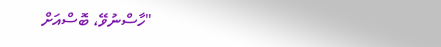"ހާސްނުވޭ، ބޮސްއަށް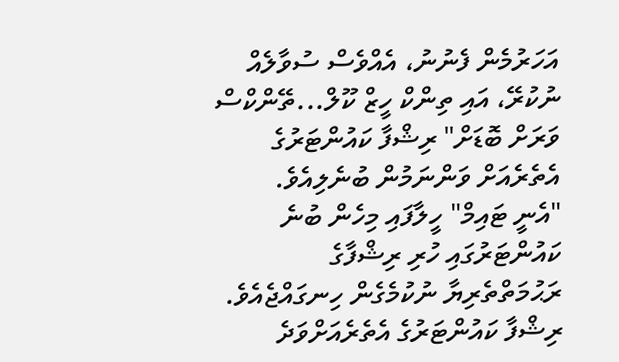އަހަރުމެން ފެނުނު، އެއްވެސް ސުވާލެއް ނުކުރޭ، އައި ތިންކް ހީޒް ކޫލް...ތޭންކްސް ވަރަށް ބޮޑަށް" ރިޝްފާ ކައުންޓަރުގެ އެތެރެއަށް ވަންނަމުން ބުނެލިއެވެ.
"އެނީ ޓައިމް" ހީލާފައި މިހެން ބުނެ ކައުންޓަރުގައި ހުރި ރިޝްފާގެ ރަޙުމަތްތެރިޔާ ނުކުމެގެން ހިނގައްޖެއެވެ. ރިޝްފާ ކައުންޓަރުގެ އެތެރެއަށްވަދެ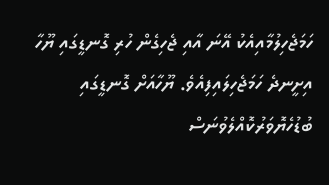ހަމަޖެހިލުމާއިއެކު އޭނަ އާއި ޖެހިގެން ހުރި ގޮނޑީގައި ޔޫހާ އިށީނދެ ހަމަޖެހިލައިފިއެވެ. ޔޫހާއަށް ގޮނޑީގައި ބުޑުހެޔޮވަރުކޮއްލެވުނަސް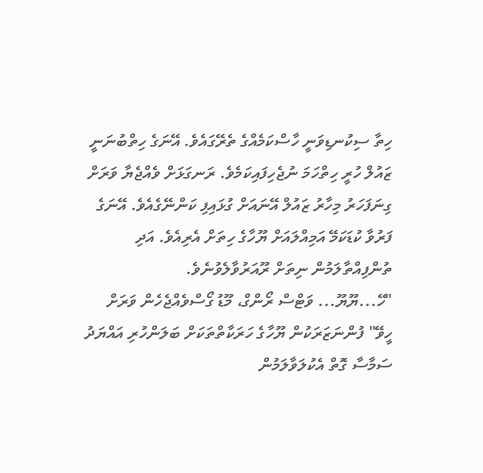ހިތާ ސިކުނޑިވަނީ ހާސްކަމެއްގެ ތެރޭގައެވެ. އޭނަގެ ހިތްބުނަނީ ޒައުލް ހުރީ ހިތްހަމަ ނުޖެހިފައިކަމެވެ. ރަނގަޅަށް ވެއްޖެޔާ ވަރަށް ގިނަފަހަރު މިހާރު ޒައުލް އޭނައަށް ގުޅައިފި ކަންނޭގެއެވެ. އޭނަގެ ފަރުވާ ކުޑަކަމޭ އަމިއްލައަށް ޔޫހާގެ ހިތަށް އެރިއެވެ. އަދި ތުންފިއްތާލަމުން ނިތަށް ރޫއަރުވާލެވުނެވެ.
"ހޭ...ޔޫޔޫ... ވަޓްސް ރޯންގް، މޫޑު ގޯސްވެއްޖެހެން ވަރަށް ހީވޭ" ފުންނަޒަރަކުން ޔޫހާގެ ހަރަކާތްތަކަށް ބަލަންހުރި އައްޔަދު ސަމާސާ ގޮތް އެކުލަވާލަމުން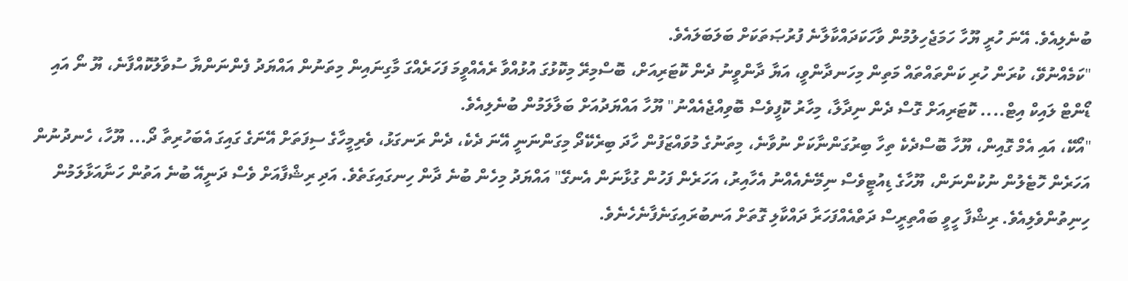ބުނެލިއެވެ. އޭނަ ހުރީ ޔޫހާ ހަމަޖެހިލުމުން ވާހަކަދައްކާލާނެ ފުރުޞަތަކަށް ބަލަބަލައެވެ.
"ކަމެއްނުވޭ، ކުރަން ހުރި ކަންތައްތައް މަތިން މިހަނދާންވީ، އަޔާ ދާންވީނު ދެން ކޮޓަރިއަށް، ބޮސްމިރޭ މިކޮޅުގަ އުޅުއްވާ ރެއެއްވީމަ ފަހަރެއްގަ މާގިނައިން މިތަނުން އައްޔަދު ފެންނަންޔާ ސުވާލުކޮއްފާނެ، ޔޫ ނޯ އައި ޑޯންޓް ލައިކް އިޓް.... ކޮޓަރިއަށް ގޮސް ދެން ނިދާލާ، މިހާރު ކޮފީވެސް ބޮވިއްޖެއެއްނު" ޔޫހާ އައްޔަދުއަށް ބަލާލަމުން ބުނެލިއެވެ.
"އޯކޭ، އައި އެމް ގޮއިން، ޔޫހާ ބޮސްދެކެ ތިހާ ބިރުގަންނާކަށް ނުވާނެ، މިތަނުގެ މުވައްޒަފުން ހާދަ ބިރެކޭދޯ މިގަންނަނީ އޭނަ ދެކެ، ދެން ރަނގަޅު، ވެރިމީހާގެ ސިފަތަށް އޭނަގެ ގައިގަ އެބަހުރިތާ ދޯ... ޔޫހާ، ހެނދުނުން އަހަރެން ހޮޓެލުން ނުކުންނަން، ޔޫހާގެ ޑިއުޓީވެސް ނިމޭނެއެއްނު އެހާއިރު، އަހަރެން ފަހުން ގުޅާނަން އެނގޭ" އައްޔަދު މިހެން ބުނެ ދާން ހިނގައިގަތެވެ. އަދި ރިޝްފާއަށް ވެސް ދަނީއޭ ބުނެ އަތުން ހަނާއަޅާލަމުން ހިނިތުންވެލިއެވެ. ރިޝްފާ ހީވީ ބައްތިރީސް ދަތްއެއްފަހަރާ ދައްކާލި ގޮތަށް އަނބުރައިގަނެފާނެހެނެވެ.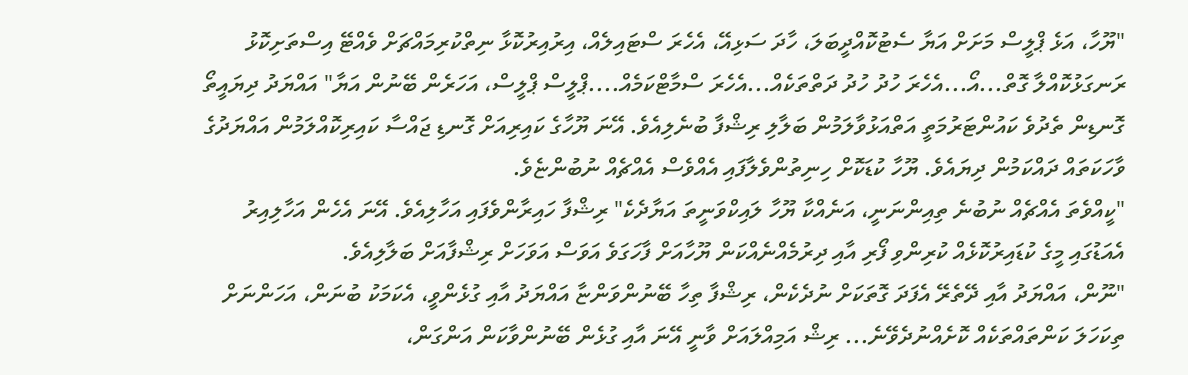"ޔޫހާ، އަޅެ ޕްލީސް މަށަށް އަޔާ ސެޓުކޮއްދީބަލަ، ހާދަ ސަޅިއޭ، އެހެރަ ސްޓައިލެއް، އިރުއިރުކޮޅާ ނިތްކުރިމައްޗަށް ވެއްޓޭ އިސްތަށިކޮޅު ރަނގަޅުކޮއްލާ ގޮތް...އޯ...އެހެރަ ހުދު ހުދު ދަތްތަކެއް...އެހެރަ ސްމާޓްކަމެއް....ޕްލީސް ޕްލީސް، އަހަރެން ބޭނުން އަޔާ" އައްޔަދު ދިޔައީތޯ ގޮނޑިން ތެދުވެ ކައުންޓަރުމަތީ އަތްއަޅުވާލަމުން ބަލާލި ރިޝްފާ ބުނެލިއެވެ. އޭނަ ޔޫހާގެ ކައިރިއަށް ގޮނޑި ޖައްސާ ކައިރިކޮއްލަމުން އައްޔަދުގެ ވާހަކަތައް ދައްކަމުން ދިޔައެވެ. ޔޫހާ ކުޑަކޮށް ހިނިތުންވެލާފައި އެއްވެސް އެއްޗެއް ނުބުންޏެވެ.
"ކީއްވެތަ އެއްޗެއް ނުބުނެ ތިއިންނަނީ، އަނެއްކާ ޔޫހާ ލައިކްވަނީތަ އަޔާދެކެ" ރިޝްފާ ހައިރާންވެފައި އަހާލިއެވެ. އޭނަ އެހެން އަހާލިއިރު އެއަޑުގައި މީގެ ކުޑައިރުކޮޅެއް ކުރިންވި ފޯރި އާއި ދިރުމެއްނެއްކަން ޔޫހާއަށް ފާހަގަވެ އަވަސް އަވަހަށް ރިޝްފާއަށް ބަލާލިއެވެ.
"ނޫން، އައްޔަދު އާއި ދޭތެރޭ އެފަދަ ގޮތަކަށް ނުދެކެން، ރިޝްފާ ތިހާ ބޭނުންވަންޏާ އައްޔަދު އާއި ގުޅެންވީ، އެކަމަކު ބުނަން، އަހަންނަށް ތިކަހަލަ ކަންތައްތަކެއް ކޮށެއްނުދެވޭނެ... ރިޝް އަމިއްލައަށް ވާނީ އޭނަ އާއި ގުޅެން ބޭނުންވާކަން އަންގަން،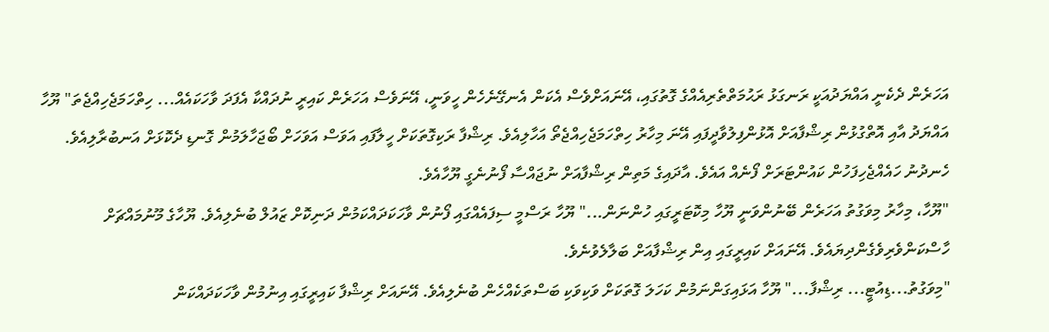އަހަރެން ދެކެނީ އައްޔަދުއަކީ ރަނގަޅު ރަޙުމަތްތެރިއެއްގެ ގޮތުގައި، އޭނައަށްވެސް އެކަން އެނގޭނެހެން ހީވަނީ، އޭނަވެސް އަހަރެން ކައިރީ ނުދައްކާ އެފަދަ ވާހަކައެއް... ހިތްހަމަޖެހިއްޖެތަ" ޔޫހާ އައްޔަދު އާއި އޮތްގުޅުން ރިޝްފާއަށް އޮޅުންފިލުވާދީފައި އޭނަ މިހާރު ހިތްހަމަޖެހިއްޖެތޯ އަހާލިއެވެ. ރިޝްފާ ރަކިގޮތަކަށް ހީލާފައި އަވަސް އަވަހަށް ބޯޖަހާލަމުން ގޮނޑި ދެކޮޅަށް އަނބުރާލިއެވެ.
ހެނދުނު ހައެއްޖެހިފަހުން ކައުންޓަރަށް ފޯނެއް އައެވެ. އާދައިގެ މަތިން ރިޝްފާއަށް ނުޖައްސާ ފޯނުނެގީ ޔޫހާއެވެ.
"ޔޫހާ، މިހާރު މިވަގުތު އަހަރެން ބޭނުންވަނީ ޔޫހާ މިކޮޓަރީގައި ހުންނަން..." ޔޫހާ ރަސްމީ ސިފައެއްގައި ފޯނުން ވާހަކަދައްކަމުން ދަނިކޮށް ޒައުލް ބުނެލިއެވެ. ޔޫހާގެ މޫނުމައްޗަށް ހާސްކަންވެރިވެގެންދިޔައެވެ. އޭނައަށް ކައިރީގައި އިން ރިޝްފާއަށް ބަލާލެވުނެވެ.
"މިވަގުތު...ޑިއުޓީ... ރިޝްފާ..." ޔޫހާ އަޅައިގަންނަމުން ކަހަލަ ގޮތަކަށް ވަކިވަކި ބަސްތަކެއްހެން ބުނެލިއެވެ. އޭނައަށް ރިޝްފާ ކައިރީގައި އިނުމުން ވާހަކަދައްކަން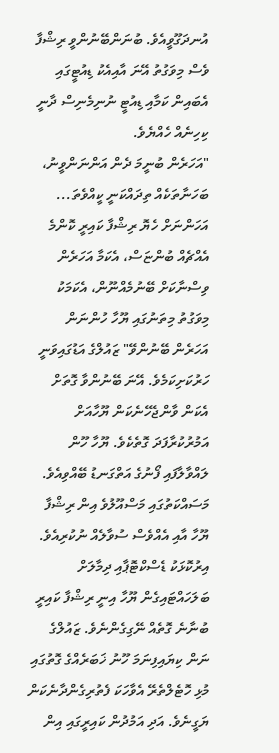އުނދަގޫވީއެވެ. ބުނަންބޭނުންވީ ރިޝްފާ ވެސް މިވަގުތު އޭނަ އާއިއެކު ޑިއުޓީގައި އެބައިން ކަމާއި ޑިއުޓީ ނުނިމެނިސް ދާނީ ކިހިނެއް ހެއްޔެވެ.
"އަހަރެން ބުނީމަ ދެން އަންނަންވީނު، ބަހަނާތަކެއް ތިދައްކަނީ ކީއްވެތަ... އަހަންނަށް ހެޔޮ ރިޝްފާ ކައިރީ ކޮންމެ އެއްޗެއް ބުންޏަސް، އެކަމާ އަހަރެން ވިސްނާކަށް ބޭނުމެއްނޫން، އެކަމަކު މިވަގުތު މިތަނުގައި ޔޫހާ ހުންނަން އަހަރެން ބޭނުންވޭ" ޒައުލްގެ އަޑުގައިވަނީ ހަރުކަށިކަމެވެ. އޭނަ ބޭނުންވާ ގޮތަށް އެކަން ވާންޖެހޭނެކަން ޔޫހާއަށް އަމުރުކުރާފަދަ ގޮތެކެވެ. ޔޫހާ ހޫން ލައްވާލާފައި ފޯނުގެ އަތްގަނޑު ބޭއްވިއެވެ. މަސައްކަތުގައި މަސްއޫލުވެ އިން ރިޝްފާ ޔޫހާ އާއި އެއްވެސް ސުވާލެއް ނުކުރިއެވެ. އިރުކޮޅަކު ޑެސްކްޓޮޕާއި ދިމާލަށް ބަލަހައްޓައިގެން ޔޫހާ އިނީ ރިޝްފާ ކައިރީ ބުނާނެ ގޮތެއް ނޭގިގެންނެވެ. ޒައުލްގެ ނަން ކިޔައިފިނަމަ ހޫނު ޚަބަރެއްގެ ގޮތުގައި މުޅި ހޮޓެލްތެރޭ އެވާހަކަ ފެތުރިގެންދާނެކަން ޔަގީނެވެ. އަދި އަމުދުން ކައިރީގައި އިން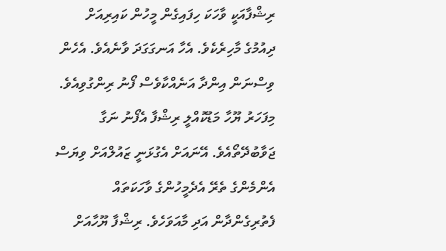ރިޝްފާއަކީ ވާހަކަ ހިފައިގެން މީހުން ކައިރިއަށް ދިއުމުގެ މާހިރެކެވެ. އެހާ އަނގަގަދަ ވާނެއެވެ. އެހެން ވިސްނަން އިންދާ އަނެއްކާވެސް ފޯނު ރިންގުވިއެވެ. މިފަހަރު ޔޫހާ މަޑުކޮއްލީ ރިޝްފާ އެފޯނު ނަގާ ޖަވާބުދޭތޯއެވެ. އޭނައަށް އެގުޅަނީ ޒައުލްއަށް ވިޔަސް އެންމެންގެ ތެރޭ އެދެމީހުންގެ ވާހަކަތައް ފެތުރިގެންދާން އަދި މާއަވަހެވެ. ރިޝްފާ ޔޫހާއަށް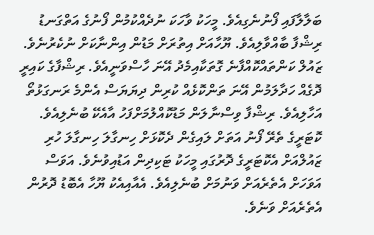ބަލާލާފައި ފޯނުނެގިއެވެ. މީހަކު ވާހަކަ ނުދެއްކުމުން ފޯނުގެ އަތްގަނޑު ރިޝްފާ ބާއްވާލިއެވެ. ޔޫހާއަށް އިތުރަށް މަޑުން އިންނާކަށް ނުކެރުނެވެ. ޒައުލް ކަންތައްކޮއްފާނެ ގޮތަކާއިމެދު އޭނަ ހާސްވަނީއެވެ. ރިޝްފާގެ ކައިރީ ދޮގެއް ހަދާލަމުން އޭނަ ތަންކޮޅެއް ކުރިން ދިޔަޔަސް އެންމެ ރަނގަޅުތޯ އަހާލިއެވެ. ރިޝްފާ ވިސްނާލަން މަޑުކޮއްލުމަށްފަހު އާއެކޭ ބުނެލިއެވެ.
ކޮޓަރީގެ ތެރޭ ފޯނު އަތަށް ލައިގެން ދެކޮޅަށް ހިނގާލަ ހިނގާލަ ހުރި ޒައުލްއަށް އެކޮޓަރީގެ ދޮރުގައި މީހަކު ޓަކިދިން އަޑުއިވުނެވެ. އަވަސް އަވަހަށް އެތެރެއަށް ވަނުމަށް ބުނެލިއެވެ. އެއާއިއެކު ޔޫހާ އެބޮޑު ދޮރުން އެތެރެއަށް ވަނެވެ.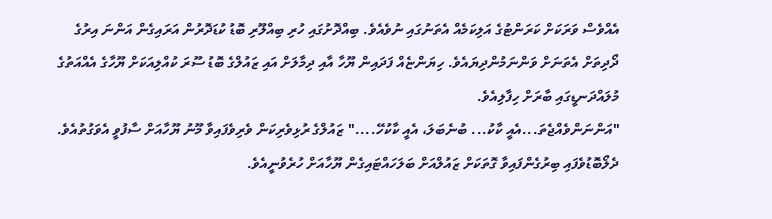އެއްވެސް ވަރަކަށް ކަރަންޓުގެ އަލިކަމެއް އެތަނުގައި ނުވެއެވެ. ބިއްދޮށުގައި ހުރި ބިއްލޫރި ބޮޑު ކުޑަދޮރުން އަރައިގެން އަންނަ އިރުގެ ދޯދިތަށް އެތަނަށް ވަންނަމުންދިޔައެވެ. ހިޔަންޏެއް ފަދައިން ޔޫހާ އާއި ދިމާލަށް އައި ޒައުލްގެ ބޮޑު ސޫރަ ކުއްލިއަކަށް ޔޫހާގެ އެއްއަތުގެ މުލައްދަނޑީގައި ބާރަށް ހިފާލިއެވެ.
"އަންނަންވެއްޖެތަ...އެއީ ކާކު... ބުނެބަލަ، އެއީ ކާކުހޭ...." ޒައުލްގެ ރުޅިވެރިކަން ވެރިވެފައިވާ މޫނު ޔޫހާއަށް ސާފުވީ އެވަގުތުއެވެ. ދެލޯބޮޑުވެފައި ބިރުގެންފައިވާ ގޮތަކަށް ޒައުލްއަށް ބަލަހައްޓައިގެން ޔޫހާއަށް ހުރެވުނީއެވެ.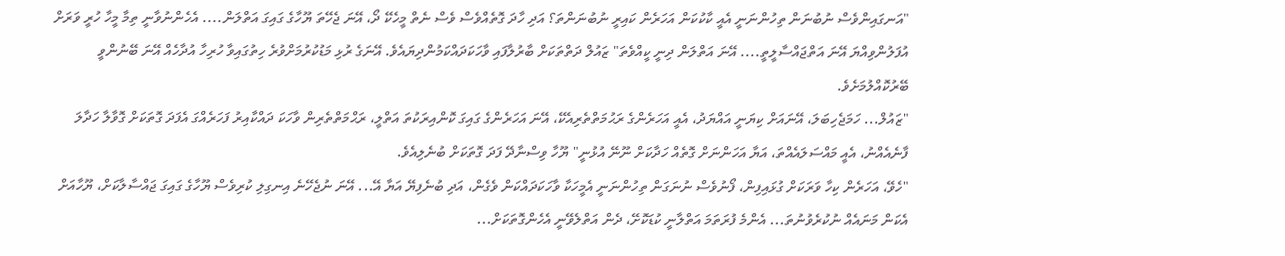"އަނގައިންވެސް ނުބުނަން ތިހުންނަނީ އެއީ ކާކުކަން އަހަރެން ކައިރީ ނުބުނަންތަ؟ އަދި ހާދަ ގޮތެއްވެސް ވެސް ނެތް މީހެކޭ ދޯ، އޭނަ ޖެހޭތަ ޔޫހާގެ ގައިގަ އަތްލަން.... އެހެންނުވާނީ ތިމާ މީހާ ހުރީ ވަރަށް އުފަލުންވިއްޔަ އޭނަ އަތްޖައްސާލީތީ.... އޭނަ އަތްލަން ދިނީ ކީއްވެތަ" ޒައުލް ދަތްތަކަށް ބާރުލާފައި ވާހަކަދައްކަމުންދިޔައެވެ. އޭނަގެ ރުޅި މަޑުކުރުމަށްވުރެ ހިތުގައިވާ ހުރިހާ އުދާހެއް އޭނަ ބޭނުންވީ ބޭރުކޮއްލުމަށެވެ.
"ޒައުލް... ހަމަޖެހިބަލަ، އޭނައަށް ކިޔަނީ އައްޔަދު، އެއީ އަހަރެންގެ ރަޙުމަތްތެރިއެކޭ، އޭނަ އަހަރެންގެ ގައިގަ ކޮންއިރަކުތަ އަތްލީ، ރަޙްމަތްތެރިން ވާހަކަ ދައްކާއިރު ފަހަރެއްގަ އެފަދަ ގޮތަކަށް ގޮވާލާ ހަދާލަ ފާނެއެއްނު، އެއީ މައްސަލައެއްތަ، އަޔާ އަހަންނަށް ގޮތެއް ހަދާކަށް ނޫނޭ އުޅުނީ" ޔޫހާ ވިސްނާދޭ ފަދަ ގޮތަކަށް ބުނެލިއެވެ.
"ހެވޭ، އަހަރެން ކިހާ ވަރަކަށް ގުޅައިފިން، ފޯނުވެސް ނުނަގަން ތިހުންނަނީ އެމީހަކާ ވާހަކަދައްކަން ވެގެން، އަދި ބުނެފިޔޭ އަޔާ އޭ... އޭނަ ނުޖެހޭނެ އިނގިލި ކުރިވެސް ޔޫހާގެ ގައިގަ ޖައްސާލާކަށް، ޔޫހާއަށް އެކަން މަނައެއް ނުކުރެވުނުތަ... އެންމެ ފުރަތަމަ އަތްލާނީ ކުޑަކޮށޭ، ދެން އަތްލެވޭނީ އެހެންގޮތަކަށް...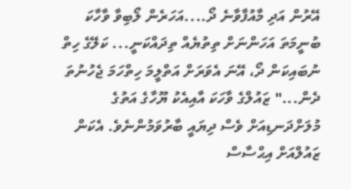އޭރުން އަދި މާއުފާވާނެ ދޯ....އަހަރެން ލޯބިވާ ވާހާކަ ބުނީމަތަ އަހަންނަށް ތިތުޔެއް ތިދައްކަނީ... ކަލޭގެ ހިތް ނުބައިކަން ދޯ، އޭނަ އެވަރަށް އަތްލީމަ ހިތްހަމަ ޖެހުނުތަ ދެން..." ޒައުލްގެ ވާހަކަ އާއިއެކު ޔޫހާގެ އަތުގެ މުލަށްދަނޑިއަށް ވެސް ދިޔައީ ބާރުވަމުންނެވެ. އެކަން ޒައުލްއަށް އިޙްސާސް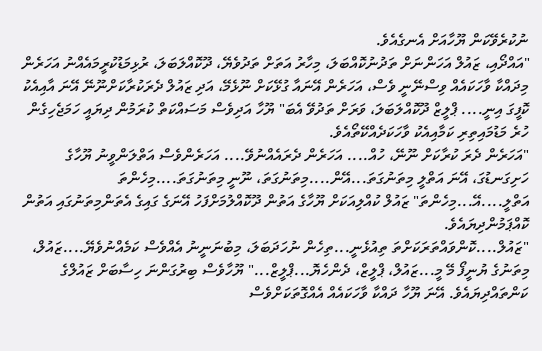ނުކުރެވޭކަން ޔޫހާއަށް އެނގެއެވެ.
"އައްދޯއި، ޒައުލް އަހަންނަށް ތަދުނުކޮއްބަލަ، މިހާރު އަތަށް ތަދުވެޔޭ، ދޫކޮއްލަބަލަ، ރުޅިމަޑުކުރީމައެއްނު އަހަރެން މިދައްކާ ވާހަކައެއް ވިސްނޭނީ ވެސް، އަހަރެން އޭނައާ ގުޅޭކަށް ނޫޅެމޭ، އަދި ޒައުލް ދެރަކުރާކަށްނޫނޭ އޭނަ އާއިއެކު ކޮފީގަ އިނީ.... ޕްލީޒް ދޫކޮއްލަބަލަ، ވަރަށް ތަދުވޭ އެބަ" ޔޫހާ އަދިވެސް މަސައްކަތް ކުރަމުން ދިޔައީ ހަމަޖެހިގެން ހުރެ މަޑުމައިތިރި ކަމާއިއެކު ވާހަކަދެއްކޭތޯއެވެ.
"އަހަރެން ދެރަ ކުރާކަށް ނޫނޭ، ހުއް.... އަހަރެން ދެރައެއްނުވޭ.... އަހަރެންވެސް އަތްލަންވީނު ޔޫހާގެ ހަށިގަނޑުގަ، އޭނަ އަތްލީ މިތަނުގަތަ...އޭން....މިތަނުގަތަ، ނޫނީ މިތަނުގަތަ....މިހެންތަ އަތްލީ....އޭ...މިހެންތަ" ޒައުލް ކުއްލިއަކަށް ޔޫހާގެ އަތުން ދޫކޮއްލުމަށްފަހު އޭނަގެ ގައިގެ އެތަންމިތަނުގައި އަތުން ކޮއްޕަމުންދިޔައެވެ.
"ޒައުލް....ކޮންވައްތަރަކަށްތަ ތިއުޅެނީ...ތިހެން ނުހަދަބަލަ، މިބުނަނީނު އެއްވެސް ކަމެއްނުވެޔޭ....ޒައުލް، މިތަނުގެ ޔުނީފޯ މޭ މީ...ޒައުލް، ޕްލީޒް، ދެންހެޔޮ...ޕްލީޒް..." ޔޫހާވެސް ބިރުގަންނަ ހިސާބަށް ޒައުލްގެ ކަންތައްދިޔައެވެ. އޭނަ ޔޫހާ ދައްކާ ވާހަކައެއް އެއްގޮތަކަށްވެސް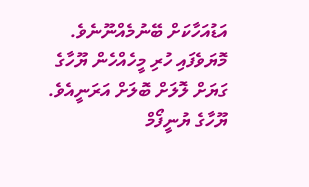އަޑުއަހާކަށް ބޭނުމެއްނޫނެވެ. މޮޔަވެފައި ހުރި މީހެއްހެން ޔޫހާގެ ގަޔަށް ލޮލަށް ބޮލަށް އަރަނީއެވެ. ޔޫހާގެ ޔުނީފޯމް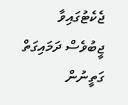ޖެކެޓުގައިވާ ޖީބުވެސް ދަމައިގަތް ގަތީނުން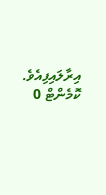އިރާލައިފިއެވެ.
ކޮމެންޓް 0